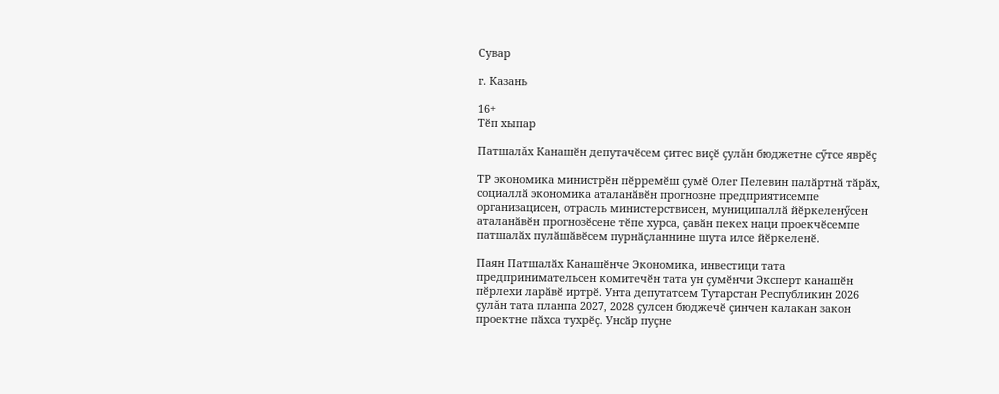Сувар

г. Казань

16+
Тӗп хыпар

Патшалăх Канашӗн депутачӗсем çитес виçӗ çулăн бюджетне сӳтсе яврӗç

ТР экономика министрӗн пӗрремӗш çумӗ Олег Пелевин палӑртнӑ тӑрӑх, социаллӑ экономика аталанӑвӗн прогнозне предприятисемпе организацисен, отрасль министерствисен, муниципаллӑ йӗркеленӳсен аталанӑвӗн прогнозӗсене тӗпе хурса, çавӑн пекех наци проекчӗсемпе патшалӑх пулӑшӑвӗсем пурнӑçланнине шута илсе йӗркеленӗ.

Паян Патшалӑх Канашӗнче Экономика, инвестици тата предпринимательсен комитечӗн тата ун çумӗнчи Эксперт канашӗн пӗрлехи ларӑвӗ иртрӗ. Унта депутатсем Тутарстан Республикин 2026 çулăн тата планпа 2027, 2028 çулсен бюджечӗ çинчен калакан закон  проектне пӑхса тухрӗç. Унсӑр пуçне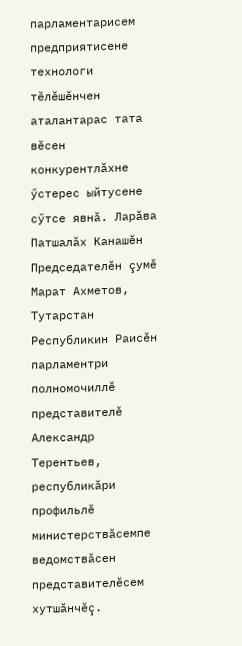парламентарисем предприятисене технологи тӗлӗшӗнчен аталантарас тата вӗсен конкурентлӑхне ӳстерес ыйтусене сӳтсе явнӑ. Ларӑва Патшалӑх Канашӗн Председателӗн çумӗ Марат Ахметов, Тутарстан Республикин Раисӗн парламентри полномочиллӗ представителӗ Александр Терентьев, республикӑри профильлӗ министерствӑсемпе ведомствӑсен представителӗсем хутшӑнчӗç.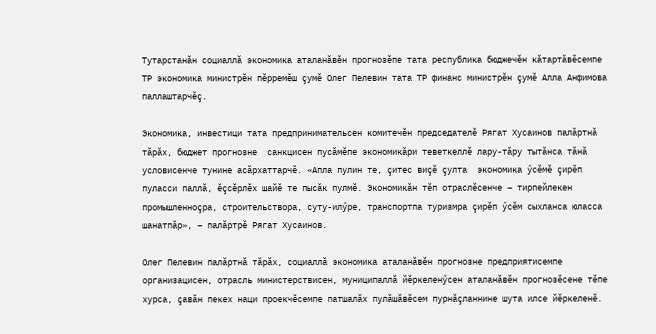Тутарстанӑн социаллӑ экономика аталанӑвӗн прогнозӗпе тата республика бюджечӗн кăтартăвӗсемпе ТР экономика министрӗн пӗрремӗш çумӗ Олег Пелевин тата ТР финанс министрӗн çумӗ Алла Анфимова паллаштарчӗç.

Экономика, инвестици тата предпринимательсен комитечӗн председателӗ Рягат Хусаинов палăртнă тăрăх, бюджет прогнозне  санкцисен пусӑмӗпе экономикӑри теветкеллӗ лару-тăру тытăнса тăнă  условисенче тунине асăрхаттарчӗ. «Апла пулин те, çитес виçӗ çулта  экономика ӳсӗмӗ çирӗп пуласси паллă, ӗçсӗрлӗх шайӗ те пысăк пулмӗ. Экономикăн тӗп отраслӗсенче – тирпейлекен промышленноçра, строительствора, суту-илӳре, транспортпа туризмра çирӗп ӳсӗм сыхланса юласса шанатпăр», – палӑртрӗ Рягат Хусаинов.

Олег Пелевин палӑртнӑ тӑрӑх, социаллӑ экономика аталанӑвӗн прогнозне предприятисемпе организацисен, отрасль министерствисен, муниципаллӑ йӗркеленӳсен аталанӑвӗн прогнозӗсене тӗпе хурса, çавӑн пекех наци проекчӗсемпе патшалӑх пулӑшӑвӗсем пурнӑçланнине шута илсе йӗркеленӗ.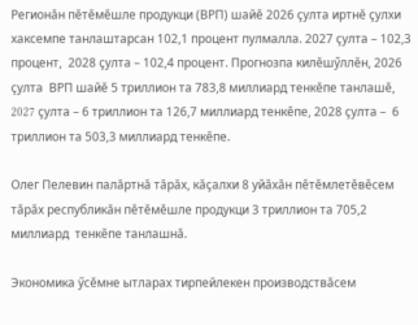Регионӑн пӗтӗмӗшле продукци (ВРП) шайӗ 2026 çулта иртнӗ çулхи хаксемпе танлаштарсан 102,1 процент пулмалла. 2027 çулта – 102,3 процент,  2028 çулта – 102,4 процент. Прогнозпа килӗшӳллӗн, 2026 çулта  ВРП шайӗ 5 триллион та 783,8 миллиард тенкӗпе танлашӗ, 2027 çулта – 6 триллион та 126,7 миллиард тенкӗпе, 2028 çулта –  6 триллион та 503,3 миллиард тенкӗпе.

Олег Пелевин палăртнă тăрăх, кăçалхи 8 уйӑхăн пӗтӗмлетӗвӗсем тӑрӑх республикӑн пӗтӗмӗшле продукци 3 триллион та 705,2 миллиард  тенкӗпе танлашнӑ.

Экономика ӳсӗмне ытларах тирпейлекен производствӑсем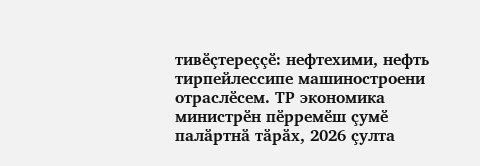тивӗçтереççӗ: нефтехими, нефть тирпейлессипе машиностроени отраслӗсем. ТР экономика министрӗн пӗрремӗш çумӗ палӑртнӑ тӑрӑх, 2026 çулта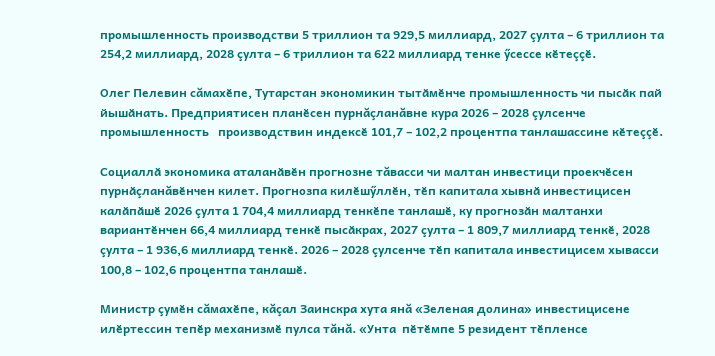промышленность производстви 5 триллион та 929,5 миллиард, 2027 çулта – 6 триллион та 254,2 миллиард, 2028 çулта – 6 триллион та 622 миллиард тенке ӳсессе кӗтеççӗ.

Олег Пелевин сăмахӗпе, Тутарстан экономикин тытӑмӗнче промышленность чи пысӑк пай йышӑнать. Предприятисен планӗсен пурнăçланăвне кура 2026 – 2028 çулсенче промышленность   производствин индексӗ 101,7 – 102,2 процентпа танлашассине кӗтеççӗ.

Социаллӑ экономика аталанӑвӗн прогнозне тăвасси чи малтан инвестици проекчӗсен пурнӑçланăвӗнчен килет. Прогнозпа килӗшӳллӗн, тӗп капитала хывнӑ инвестицисен калӑпӑшӗ 2026 çулта 1 704,4 миллиард тенкӗпе танлашӗ, ку прогнозӑн малтанхи вариантӗнчен 66,4 миллиард тенкӗ пысӑкрах, 2027 çулта – 1 809,7 миллиард тенкӗ, 2028 çулта – 1 936,6 миллиард тенкӗ. 2026 – 2028 çулсенче тӗп капитала инвестицисем хывасси 100,8 – 102,6 процентпа танлашӗ.

Министр çумӗн сăмахӗпе, кăçал Заинскра хута янă «Зеленая долина» инвестицисене илӗртессин тепӗр механизмӗ пулса тăнă. «Унта  пӗтӗмпе 5 резидент тӗпленсе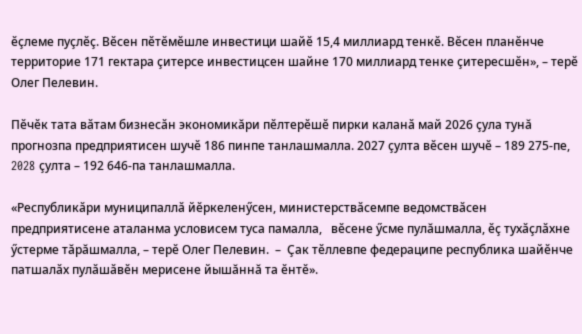ӗçлеме пуçлӗç. Вӗсен пӗтӗмӗшле инвестици шайӗ 15,4 миллиард тенкӗ. Вӗсен планӗнче территорие 171 гектара çитерсе инвестицсен шайне 170 миллиард тенке çитересшӗн», – терӗ Олег Пелевин.

Пӗчӗк тата вӑтам бизнесӑн экономикăри пӗлтерӗшӗ пирки каланӑ май 2026 çула тунă прогнозпа предприятисен шучӗ 186 пинпе танлашмалла. 2027 çулта вӗсен шучӗ – 189 275-пе, 2028 çулта – 192 646-па танлашмалла.

«Республикӑри муниципаллӑ йӗркеленӳсен, министерствӑсемпе ведомствӑсен предприятисене аталанма условисем туса памалла,   вӗсене ӳсме пулăшмалла, ӗç тухӑçлӑхне ӳстерме тăрăшмалла, – терӗ Олег Пелевин.  –  Çак тӗллевпе федераципе республика шайӗнче патшалӑх пулӑшӑвӗн мерисене йышăннă та ӗнтӗ».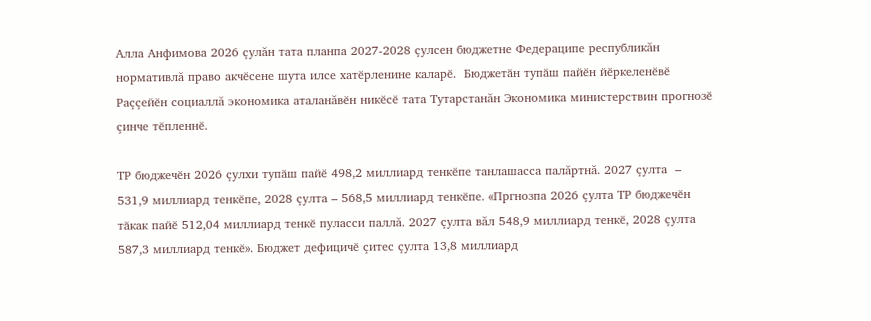Алла Анфимова 2026 çулăн тата планпа 2027-2028 çулсен бюджетне Федераципе республикăн нормативлă право акчӗсене шута илсе хатӗрленине каларӗ.  Бюджетӑн тупӑш пайӗн йӗркеленӗвӗ Раççейӗн социаллă экономика аталанăвӗн никӗсӗ тата Тутарстанăн Экономика министерствин прогнозӗ çинче тӗпленнӗ.

ТР бюджечӗн 2026 çулхи тупӑш пайӗ 498,2 миллиард тенкӗпе танлашасса палăртнă. 2027 çулта  – 531,9 миллиард тенкӗпе, 2028 çулта – 568,5 миллиард тенкӗпе. «Пргнозпа 2026 çулта ТР бюджечӗн тӑкак пайӗ 512,04 миллиард тенкӗ пуласси паллă. 2027 çулта вăл 548,9 миллиард тенкӗ, 2028 çулта 587,3 миллиард тенкӗ». Бюджет дефицичӗ çитес çулта 13,8 миллиард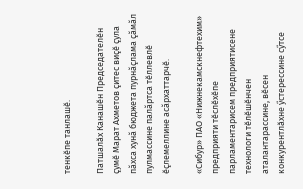тенкӗпе танлашӗ.

Патшалӑх Канашӗн Председателӗн çумӗ Марат Ахметов çитес виçӗ çула пăхса хунă бюджета пурнăçлама çăмăл пулмассине палăртса тӗллевлӗ ӗçлемеллине асăрхаттарчӗ.

«Сибур» ПАО «Нижнекамскнефтехим» предприяти тӗслӗхӗпе парламентарисем предприятисене технологи тӗлӗшӗнчен аталантарассине, вӗсен конкурентлӑхне ӳстерессине сӳтсе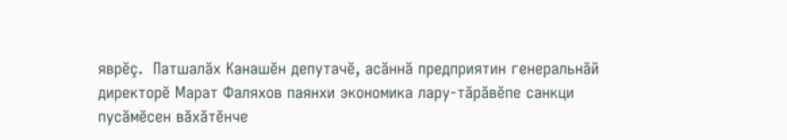яврӗç.  Патшалӑх Канашӗн депутачӗ, асăннă предприятин генеральнӑй директорӗ Марат Фаляхов паянхи экономика лару-тăрăвӗпе санкци пусӑмӗсен вӑхӑтӗнче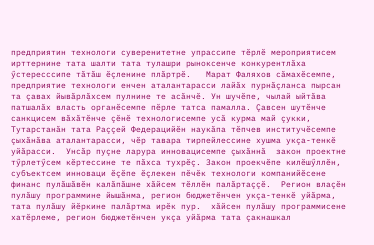предприятин технологи суверенитетне упрассипе тӗрлӗ мероприятисем ирттернине тата шалти тата тулашри рыноксенче конкурентлӑха ӳстересссипе тăтăш ӗçленине плăртрӗ.   Марат Фаляхов сӑмахӗсемпе, предприятие технологи енчен аталантарасси лайăх пурнăçланса пырсан та çавах йывăрлăхсем пулнине те асăнчӗ. Ун шучӗпе, чылай ыйтăва патшалăх власть органӗсемпе пӗрле татса памалла. Çавсен шутӗнче санкцисем вăхăтӗнче çӗнӗ технологисемпе усӑ курма май çукки, Тутарстанăн тата Раççей Федерацийӗн наукӑпа тӗпчев институчӗсемпе çыхăнăва аталантарасси, чӗр тавара тирпейлессине хушма укçа-тенкӗ уйăрасси.  Унсăр пуçне ларура инновацисемпе çыхăннă  закон проектне тӳрлетӳсем кӗртессине те пăхса тухрӗç. Закон проекчӗпе килӗшӳллӗн, субъектсем инноваци ӗçӗпе ӗçлекен пӗчӗк технологи компанийӗсене финанс пулăшăвӗн калăпăшне хăйсем тӗллӗн палăртаççӗ.  Регион влаçӗн пулăшу программине йышăнма, регион бюджетӗнчен укçа-тенкӗ уйăрма, тата пулăшу йӗркине палăртма ирӗк пур.  хӑйсен пулӑшу программисене хатӗрлеме, регион бюджетӗнчен укçа уйӑрма тата çакнашкал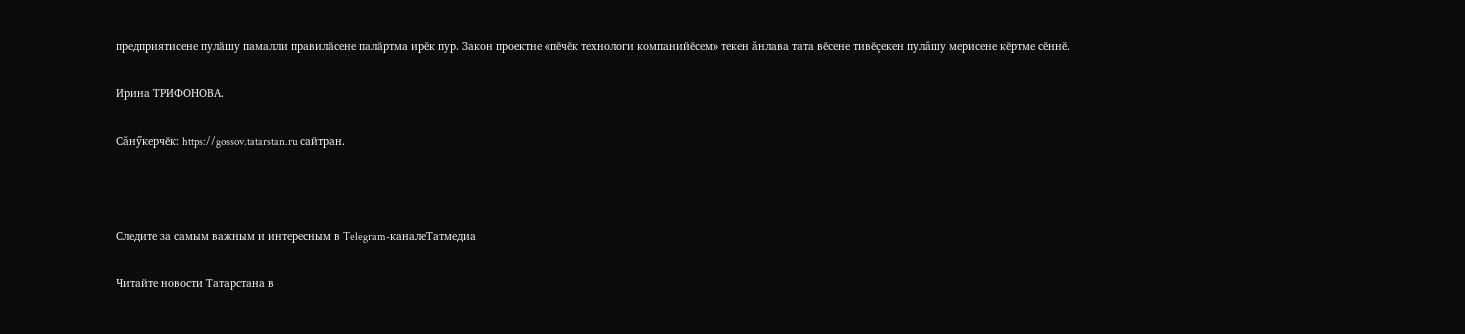предприятисене пулӑшу памалли правилӑсене палӑртма ирӗк пур. Закон проектне «пӗчӗк технологи компанийӗсем» текен ăнлава тата вӗсене тивӗçекен пулăшу мерисене кӗртме сӗннӗ.

Ирина ТРИФОНОВА.

Сăнӳкерчӗк: https://gossov.tatarstan.ru сайтран.



Следите за самым важным и интересным в Telegram-каналеТатмедиа

Читайте новости Татарстана в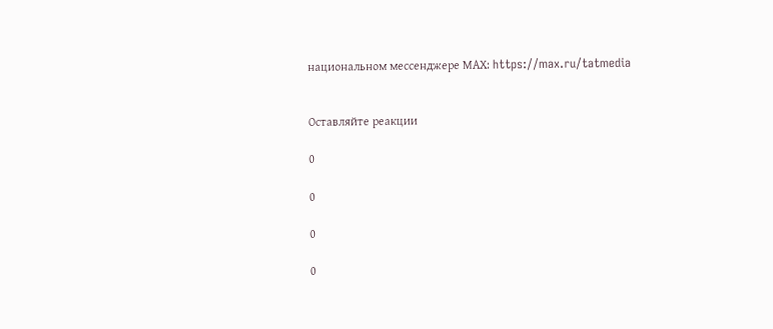национальном мессенджере MАХ: https://max.ru/tatmedia


Оставляйте реакции

0

0

0

0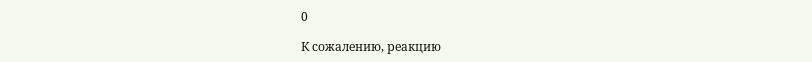0

К сожалению, реакцию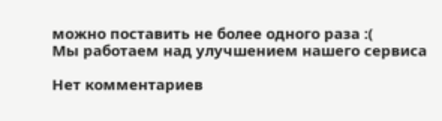можно поставить не более одного раза :(
Мы работаем над улучшением нашего сервиса

Нет комментариев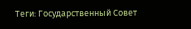Теги: Государственный Совет